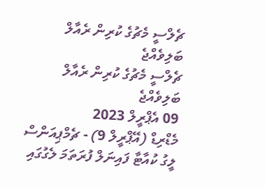ޗެލްސީ މެޗުގެ ކުރިން ރެއާލް ބަލިވެއްޖެ
ޗެލްސީ މެޗުގެ ކުރިން ރެއާލް ބަލިވެއްޖެ
09 އެޕްރީލް 2023
މެޑްރިޑް (އޭޕްރީލް 9) - ޗެމްޕިއަންސް ލީގު ކުއާޓާ ފައިނަލް ފުރަތަމަ ލެގުގައި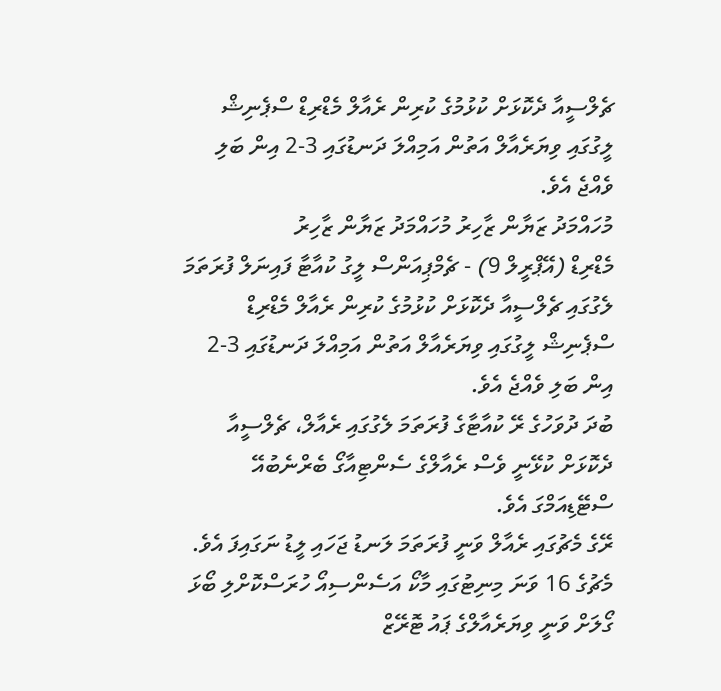ޗެލްސީއާ ދެކޮޅަށް ކުޅުމުގެ ކުރިން ރެއާލް މެޑްރިޑް ސްޕެނިޝް ލީގުގައި ވިޔަރެއާލް އަތުން އަމިއްލަ ދަނޑުގައި 3-2 އިން ބަލި ވެއްޖެ އެވެ.
މުހައްމަދު ޒަޔާން ޒާހިރު މުހައްމަދު ޒަޔާން ޒާހިރު
މެޑްރިޑް (އޭޕްރީލް 9) - ޗެމްޕިއަންސް ލީގު ކުއާޓާ ފައިނަލް ފުރަތަމަ ލެގުގައި ޗެލްސީއާ ދެކޮޅަށް ކުޅުމުގެ ކުރިން ރެއާލް މެޑްރިޑް ސްޕެނިޝް ލީގުގައި ވިޔަރެއާލް އަތުން އަމިއްލަ ދަނޑުގައި 3-2 އިން ބަލި ވެއްޖެ އެވެ.
ބުދަ ދުވަހުގެ ރޭ ކުއާޓާގެ ފުރަތަމަ ލެގުގައި ރެއާލް، ޗެލްސީއާ ދެކޮޅަށް ކުޅޭނީ ވެސް ރެއާލްގެ ސެންޓިއާގޯ ބެރްނެބުއޭ ސްޓޭޑިއަމްގަ އެވެ.
ރޭގެ މެޗުގައި ރެއާލް ވަނީ ފުރަތަމަ ލަނޑު ޖަހައި ލީޑު ނަގައިފަ އެވެ. މެޗުގެ 16 ވަނަ މިނިޓުގައި މާކޯ އަސެންސިއޯ ހުރަސްކޮށްލި ބޯޅަ ގޯލަށް ވަނީ ވިޔަރެއާލްގެ ޕައު ޓޮރޭޒް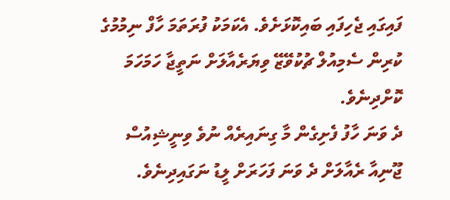ފައިގައި ޖެހިފައި ބައިކޮޅަށެވެ. އެކަމަކު ފުރަތަމަ ހާފް ނިމުމުގެ ކުރިން ސެމިއުލް ޗުކުވޭޒޭ ވިޔަރެއާލަށް ނަތީޖާ ހަމަހަމަ ކޮށްދިނެވެ.
ދެ ވަނަ ހާފު ފެށިގެން މާ ގިނައިރެއް ނުވެ ވިނީޝިއުސް ޖޫނިއާ ރެއާލަށް ދެ ވަނަ ފަހަރަށް ލީޑު ނަގައިދިނެވެ.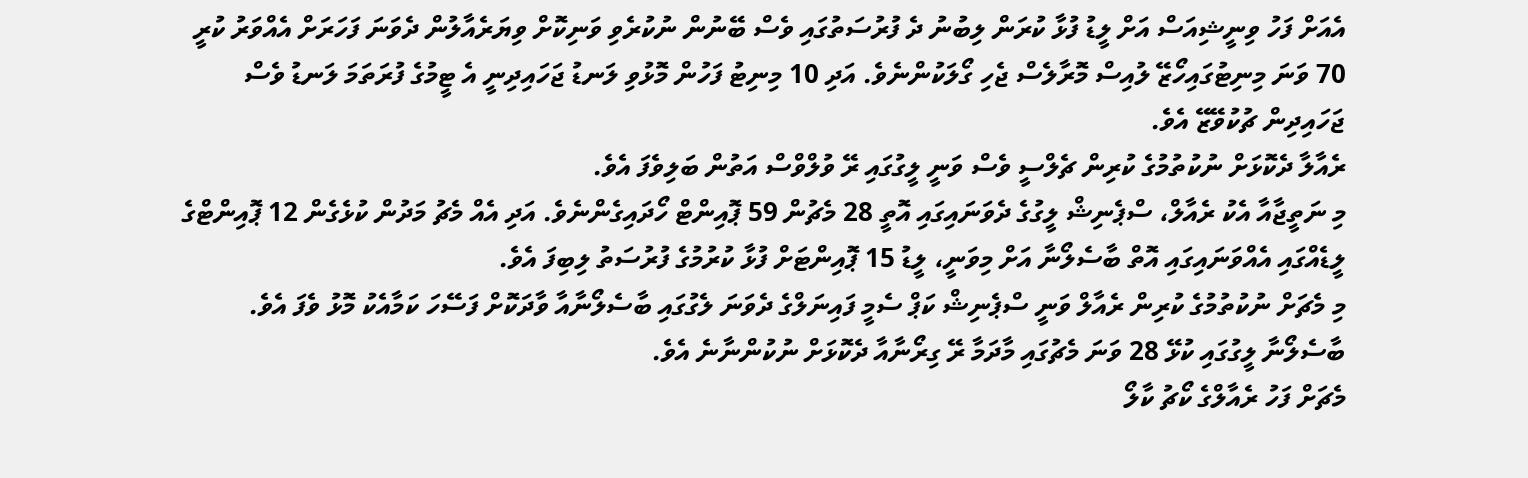އެއަށް ފަހު ވިނީޝިއަސް އަށް ލީޑު ފުޅާ ކުރަން ލިބުނު ދެ ފުރުސަތުގައި ވެސް ބޭނުން ނުކުރެވި ވަނިކޮށް ވިޔަރެއާލުން ދެވަނަ ފަހަރަށް އެއްވަރު ކުރީ 70 ވަނަ މިނިޓުގައިހޯޒޭ ލުއިސް މޮރާލެސް ޖެހި ގޯލަކުންނެވެ. އަދި 10 މިނިޓު ފަހުން މޮޅުވި ލަނޑު ޖަހައިދިނީ އެ ޓީމުގެ ފުރަތަމަ ލަނޑު ވެސް ޖަހައިދިން ޗުކުވޭޒޭ އެވެ.
ރެއާލާ ދެކޮޅަށް ނުކުތުމުގެ ކުރިން ޗެލްސީ ވެސް ވަނީ ލީގުގައި ރޭ ވުލްވްސް އަތުން ބަލިވެފަ އެވެ.
މި ނަތީޖާއާ އެކު ރެއާލް، ސްޕެނިޝް ލީގުގެ ދެވަނައިގައި އޮތީ 28 މެޗުން 59 ޕޮއިންޓް ހޯދައިގެންނެވެ. އަދި އެއް މެޗު މަދުން ކުޅެގެން 12 ޕޮއިންޓްގެ ލީޑެއްގައި އެއްވަނައިގައި އޮތް ބާސެލޯނާ އަށް މިވަނީ، ލީޑު 15 ޕޮއިންޓަށް ފުޅާ ކުރުމުގެ ފުރުސަތު ލިބިފަ އެވެ.
މި މެޗަށް ނުކުތުމުގެ ކުރިން ރެއާލް ވަނީ ސްޕެނިޝް ކަޕް ސެމީ ފައިނަލްގެ ދެވަނަ ލެގުގައި ބާސެލޯނާއާ ވާދަކޮށް ފަސޭހަ ކަމާއެކު މޮޅު ވެފަ އެވެ.
ބާސެލޯނާ ލީގުގައި ކުޅޭ 28 ވަނަ މެޗުގައި މާދަމާ ރޭ ގިރޯނާއާ ދެކޮޅަށް ނުކުންނާނެ އެވެ.
މެޗަށް ފަހު ރެއާލްގެ ކޯޗު ކާލޯ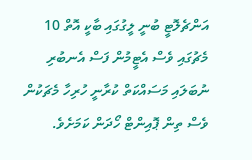އަންޗެލޮޓީ ބުނީ ލީގުގައި ބާކީ އޮތް 10 މެޗުގައި ވެސް އެޓީމުން ފަސް އެނބުރި ނުބަލައި މަސައްކަތް ކުރާނީ ހުރިހާ މެޗަކުން ވެސް ތިން ޕޮއިންޓް ހޯދަން ކަމަށެވެ.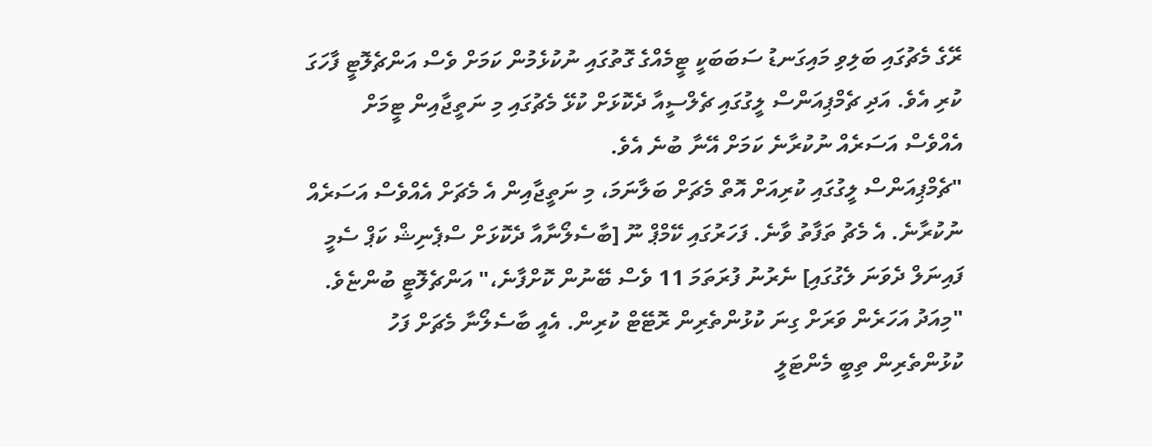ރޭގެ މެޗުގައި ބަލިވި މައިގަނޑު ސަބަބަކީ ޓީމެއްގެ ގޮތުގައި ނުކުޅެމުން ކަމަށް ވެސް އަންޗެލޮޓީ ފާހަގަ ކުރި އެވެ. އަދި ޗެމްޕިއަންސް ލީގުގައި ޗެލްސީއާ ދެކޮޅަށް ކުޅޭ މެޗުގައި މި ނަތީޖާއިން ޓީމަށް އެއްވެސް އަސަރެއް ނުކުރާނެ ކަމަށް އޭނާ ބުނެ އެވެ.
"ޗެމްޕިއަންސް ލީގުގައި ކުރިއަށް އޮތް މެޗަށް ބަލާނަމަ، މި ނަތީޖާއިން އެ މެޗަށް އެއްވެސް އަސަރެއް ނުކުރާނެ. އެ މެޗު ތަފާތު ވާނެ. ފަހަރުގައި ކޭމްޕް ނޫ [ބާސެލޯނާއާ ދެކޮޅަށް ސްޕެނިޝް ކަޕް ސެމީ ފައިނަލް ދެވަނަ ލެގުގައި] ނެރުނު ފުރަތަމަ 11 ވެސް ބޭނުން ކޮށްފާނެ،" އަންޗެލޮޓީ ބުންޏެވެ.
"މިއަދު އަހަރެން ވަރަށް ގިނަ ކުޅުންތެރިން ރޮޓޭޓް ކުރިން. އެއީ ބާސެލޯނާ މެޗަށް ފަހު ކުޅުންތެރިން ތިބީ މެންޓަލީ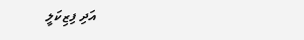އަދި ފިޒިކަލީ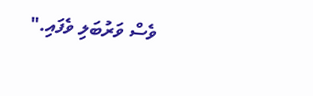ވެސް ވަރުބަލި ވެފައި."